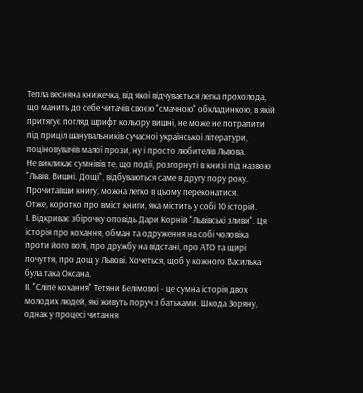Тепла весняна книжечка, від якої відчувається легка прохолода, що манить до себе читачів своєю "смачною" обкладинкою, в якій притягує погляд шрифт кольору вишні, не може не потрапити під приціл шанувальників сучасної української літератури, поціновувачів малої прози, ну і просто любителів Львова.
Не викликає сумнівів те, що події, розгорнуті в книзі під назвою "Львів. Вишні. Дощі", відбуваються саме в другу пору року. Прочитавши книгу, можна легко в цьому переконатися.
Отже, коротко про вміст книги, яка містить у собі 10 історій.
І. Відкриває збірочку оповідь Дари Корній "Львівські зливи". Ця історія про кохання, обман та одруження на собі чоловіка проти його волі, про дружбу на відстані, про АТО та щирі почуття, про дощ у Львові. Хочеться, щоб у кожного Василька була така Оксана.
ІІ. "Сліпе кохання" Тетяни Белімової - це сумна історія двох молодих людей, які живуть поруч з батьками. Шкода Зоряну, однак у процесі читання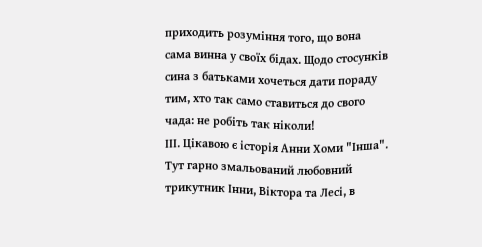приходить розуміння того, що вона сама винна у своїх бідах. Щодо стосунків сина з батьками хочеться дати пораду тим, хто так само ставиться до свого чада: не робіть так ніколи!
ІІІ. Цікавою є історія Анни Хоми "Інша". Тут гарно змальований любовний трикутник Інни, Віктора та Лесі, в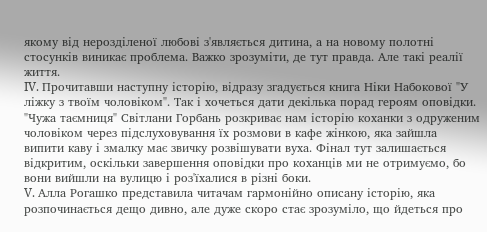якому від нерозділеної любові з'являється дитина, а на новому полотні стосунків виникає проблема. Важко зрозуміти, де тут правда. Але такі реалії життя.
IV. Прочитавши наступну історію, відразу згадується книга Ніки Набокової "У ліжку з твоїм чоловіком". Так і хочеться дати декілька порад героям оповідки. "Чужа таємниця" Світлани Горбань розкриває нам історію коханки з одруженим чоловіком через підслуховування їх розмови в кафе жінкою, яка зайшла випити каву і змалку має звичку розвішувати вуха. Фінал тут залишається відкритим, оскільки завершення оповідки про коханців ми не отримуємо, бо вони вийшли на вулицю і роз'їхалися в різні боки.
V. Алла Рогашко представила читачам гармонійно описану історію, яка розпочинається дещо дивно, але дуже скоро стає зрозуміло, що йдеться про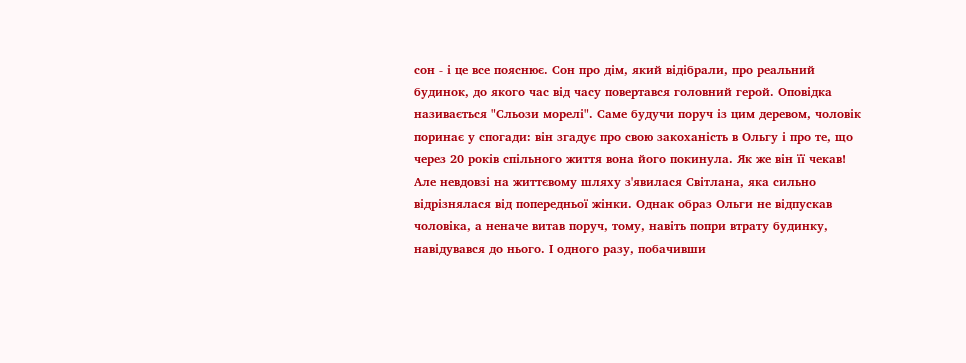сон - і це все пояснює. Сон про дім, який відібрали, про реальний будинок, до якого час від часу повертався головний герой. Оповідка називається "Сльози морелі". Саме будучи поруч із цим деревом, чоловік поринає у спогади: він згадує про свою закоханість в Ольгу і про те, що через 20 років спільного життя вона його покинула. Як же він її чекав! Але невдовзі на життєвому шляху з'явилася Світлана, яка сильно відрізнялася від попередньої жінки. Однак образ Ольги не відпускав чоловіка, а неначе витав поруч, тому, навіть попри втрату будинку, навідувався до нього. І одного разу, побачивши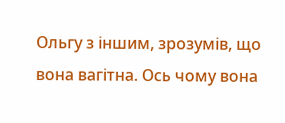Ольгу з іншим, зрозумів, що вона вагітна. Ось чому вона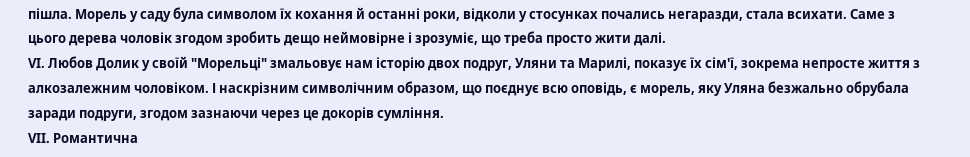пішла. Морель у саду була символом їх кохання й останні роки, відколи у стосунках почались негаразди, стала всихати. Саме з цього дерева чоловік згодом зробить дещо неймовірне і зрозуміє, що треба просто жити далі.
VI. Любов Долик у своїй "Морельці" змальовує нам історію двох подруг, Уляни та Марилі, показує їх сім'ї, зокрема непросте життя з алкозалежним чоловіком. І наскрізним символічним образом, що поєднує всю оповідь, є морель, яку Уляна безжально обрубала заради подруги, згодом зазнаючи через це докорів сумління.
VII. Романтична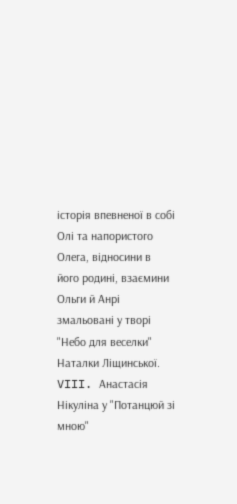історія впевненої в собі Олі та напористого Олега, відносини в його родині, взаємини Ольги й Анрі змальовані у творі "Небо для веселки" Наталки Ліщинської.
VIII. Анастасія Нікуліна у "Потанцюй зі мною"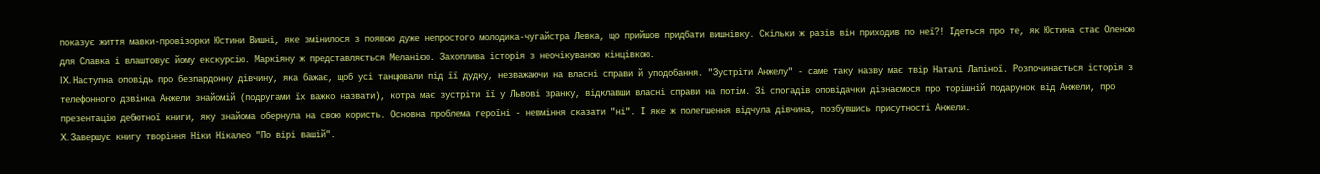показує життя мавки-провізорки Юстини Вишні, яке змінилося з появою дуже непростого молодика-чугайстра Левка, що прийшов придбати вишнівку. Скільки ж разів він приходив по неї?! Ідеться про те, як Юстина стає Оленою для Славка і влаштовує йому екскурсію. Маркіяну ж представляється Меланією. Захоплива історія з неочікуваною кінцівкою.
IX. Наступна оповідь про безпардонну дівчину, яка бажає, щоб усі танцювали під її дудку, незважаючи на власні справи й уподобання. "Зустріти Анжелу" - саме таку назву має твір Наталі Лапіної. Розпочинається історія з телефонного дзвінка Анжели знайомій (подругами їх важко назвати), котра має зустріти її у Львові зранку, відклавши власні справи на потім. Зі спогадів оповідачки дізнаємося про торішній подарунок від Анжели, про презентацію дебютної книги, яку знайома обернула на свою користь. Основна проблема героїні - невміння сказати "ні". І яке ж полегшення відчула дівчина, позбувшись присутності Анжели.
X. Завершує книгу творіння Ніки Нікалео "По вірі вашій".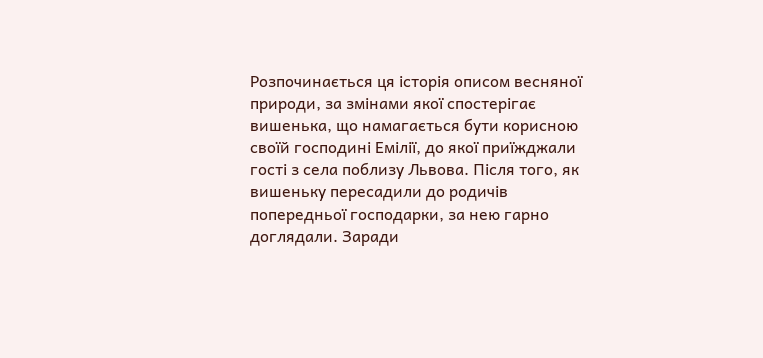Розпочинається ця історія описом весняної природи, за змінами якої спостерігає вишенька, що намагається бути корисною своїй господині Емілії, до якої приїжджали гості з села поблизу Львова. Після того, як вишеньку пересадили до родичів попередньої господарки, за нею гарно доглядали. Заради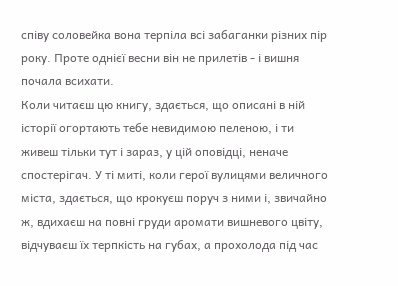співу соловейка вона терпіла всі забаганки різних пір року. Проте однієї весни він не прилетів - і вишня почала всихати.
Коли читаєш цю книгу, здається, що описані в ній історії огортають тебе невидимою пеленою, і ти живеш тільки тут і зараз, у цій оповідці, неначе спостерігач. У ті миті, коли герої вулицями величного міста, здається, що крокуєш поруч з ними і, звичайно ж, вдихаєш на повні груди аромати вишневого цвіту, відчуваєш їх терпкість на губах, а прохолода під час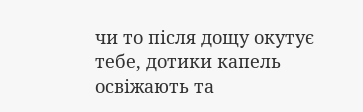чи то після дощу окутує тебе, дотики капель освіжають та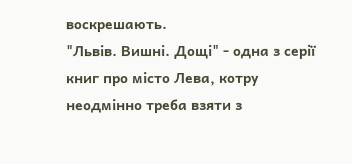воскрешають.
"Львів. Вишні. Дощі" - одна з серії книг про місто Лева, котру неодмінно треба взяти з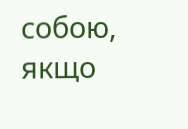собою, якщо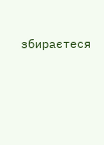збираєтеся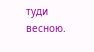туди весною.